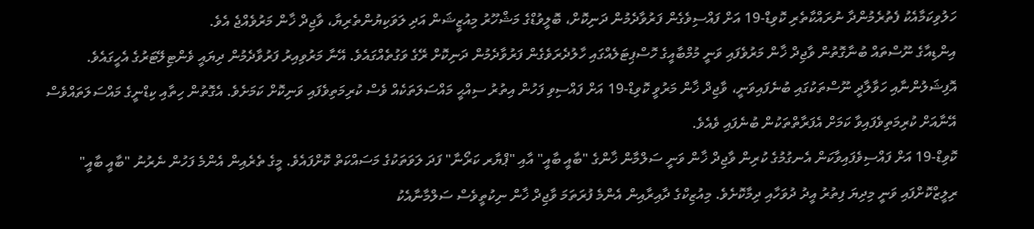ހަލުވިކަމާއެކު ފެތުރެމުންދާ ނުރައްކާތެރި ކޮވިޑް-19 އަށް ފައްސިވެގެން ފަރުވާދެމުން ދަނިކޮށް، ބޮލީވުޑްގެ މަޝްހޫރު މިއުޒީޝަން އަދި ލަވަކިޔުންތެރިޔާ، ވާޖިދް ޚާން މަރުވެއްޖެ އެވެ.
އިންޑިއާގެ ނޫސްތައް ބުނާގޮތުން ވާޖިދް ޚާން މަރުވެފައި ވަނީ މުމްބާއީގެ ހޮސްޕިޓަލެއްގައި ހާލުދެރަވެގެން ފަރުވާދެމުން ދަނިކޮށް ރޭގެ ވަގުތެއްގައެވެ. އޭނާ މަރުވިއިރު ފަރުވާދެމުން ދިޔައީ ވެންޓިލޭޓަރުގެ އެހީގައެވެ.
އޮފިޝަލުންނާއި ހަވާލާދީ ނޫސްތަކުގައި ބުނެފައިވަނީ، ވާޖިދް ޚާން މަރުވީ ކޮވިޑް-19 އަށް ފައްސިވި ފަހުން އިތުރު ސިއްޙީ މައްސަލަތަކެއް ވެސް ކުރިމަތިވެފައި ވަނިކޮށް ކަމަށެވެ. އެގޮތުން ހިތާއި ކިޑްނީގެ މައްސަލަތައްވެސް އޭނާއަށް ކުރިމަތިވެފައިވާ ކަމަށް އެފަރާތްތަކުން ބުނެފައި ވެއެވެ.
ކޮވިޑް-19 އަށް ފައްސިވެފައިވާކަން އެނގުމުގެ ކުރިން ވާޖިދް ޚާން ވަނީ ސަލްމާން ޚާންގެ "ބާއީ ބާއީ" އާއި "ޕްޔާރ ކަރޯނާ" ފަދަ ލަވަތަކުގެ މަސައްކަތް ކޮށްފައެވެ. މީގެ ތެރެއިން އެންމެ ފަހުން ނެރުނު "ބާއީ ބާއީ" ރިލީޒްކޮށްފައި ވަނީ މިދިޔަ ފިތުރު އީދު ދުވަހާއި ދިމާކޮށެވެ. މިއުޒިކްގެ ދާއިރާއިން އެންމެ ފުރަތަމަ ވާޖިދް ޚާން ނިކުތީވެސް ސަލްމާނާއެކު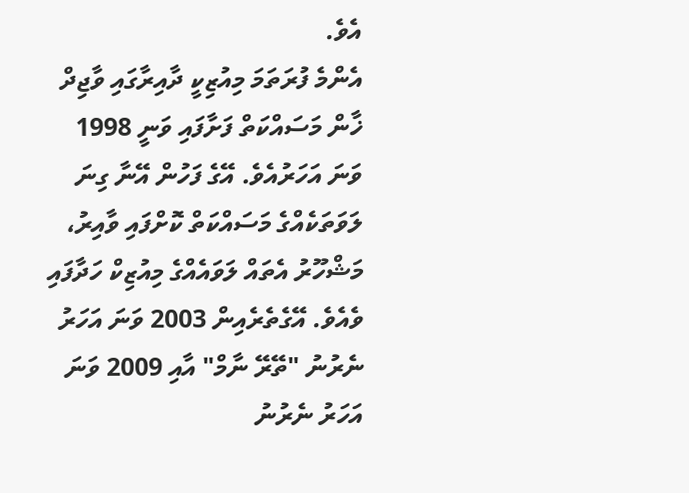އެވެ.
އެންމެ ފުރަތަމަ މިއުޒިކީ ދާއިރާގައި ވާޖިދް ޚާން މަސައްކަތް ފަށާފައި ވަނީ 1998 ވަނަ އަހަރުއެވެ. އޭގެ ފަހުން އޭނާ ގިނަ ލަވަތަކެއްގެ މަސައްކަތް ކޮށްފައި ވާއިރު، މަޝްހޫރު އެތައް ލަވައެއްގެ މިއުޒިކް ހަދާފައި ވެއެވެ. އޭގެތެރެއިން 2003 ވަނަ އަހަރު ނެރުނު "ތޭރޭ ނާމް" އާއި 2009 ވަނަ އަހަރު ނެރުނު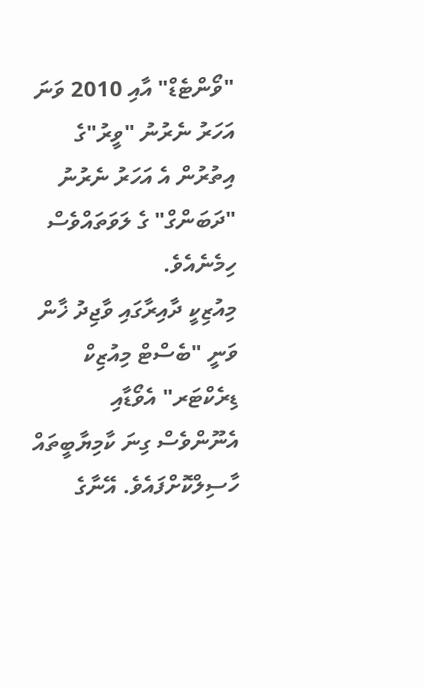"ވޯންޓެޑް" އާއި 2010 ވަނަ އަހަރު ނެރުނު "ވީރު"ގެ އިތުރުން އެ އަހަރު ނެރުނު "ދަބަންގް" ގެ ލަވަތައްވެސް ހިމެނެއެވެ.
މިއުޒިކީ ދާއިރާގައި ވާޖިދު ޚާން ވަނީ "ބެސްޓް މިއުޒިކް ޑިރެކްޓަރ" އެވޯޑާއި އެނޫންވެސް ގިނަ ކާމިޔާބީތައް ހާސިލްކޮށްފައެވެ. އޭނާގެ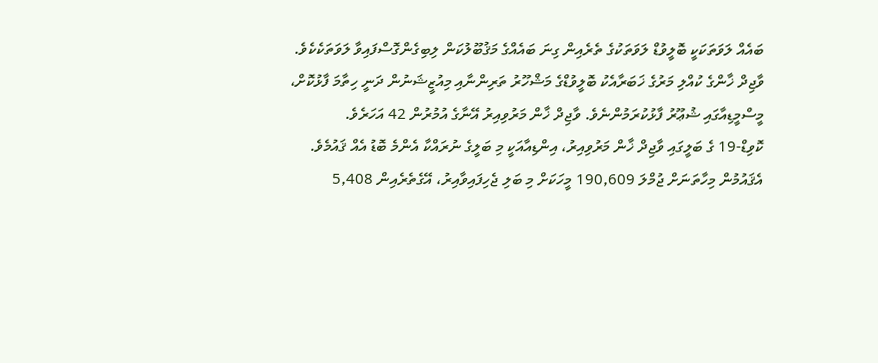ބައެއް ލަވަތަކަކީ ބޮލީވުޑް ލަވަތަކުގެ ތެރެއިން ގިނަ ބައެއްގެ މަޤުބޫލުކަން ލިބިގެންގޮސްފައިވާ ލަވަތަކެކެވެ.
ވާޖިދް ޚާންގެ ކުއްލި މަރުގެ ޚަބަރާއެކު ބޮލީވުޑްގެ މަޝްހޫރު ތަރިންނާއި މިއުޒީޝަނުން ދަނީ ހިތާމަ ފާޅުކޮށް، މީސްމީޑިއާގައި ޝުޢޫރު ފާޅުކުރަމުންނެވެ. ވާޖިދް ޚާން މަރުވިއިރު އޭނާގެ އުމުރުން 42 އަހަރެވެ.
ކޮވިޑް-19 ގެ ބަލީގައި ވާޖިދް ޚާން މަރުވިއިރު، އިންޑިއާއަކީ މި ބަލީގެ ނުރައްކާ އެންމެ ބޮޑު އެއް ޤައުމެވެ. އެޤައުމުން މިހާތަނަށް ޖުމްލަ 190,609 މީހަކަށް މި ބަލި ޖެހިފައިވާއިރު، އޭގެތެރެއިން 5,408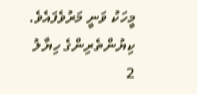މީހަކު ވަނީ މަރުވެފައެވެ.
ކިޔުންތެރިންގެ ހިޔާލު
2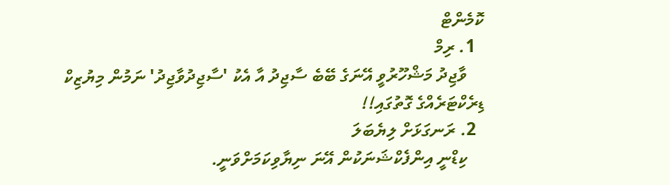ކޮމެންޓް
  1. ރިމް
    ވާޖިދު މަޝްހޫރުވީ އޭނަގެ ބޭބެ ސާޖިދު އާ އެކު 'ސާޖިދުވާޖިދު' ނަމުން މިޔުޒިކް ޑިރެކްޓަރެއްގެ ގޮތުގައި!!
  2. ރަނގަޅަށް ލިޔެބަލަ
    ކިޑްނީ އިންފެކްޝަނަކުން އޭނަ ނިޔާވިކަމަށްވަނީ.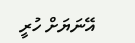އޭނަޔަށް ހުރީ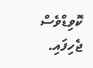ކޮވިޑްވެސް ޖެހިފައި.